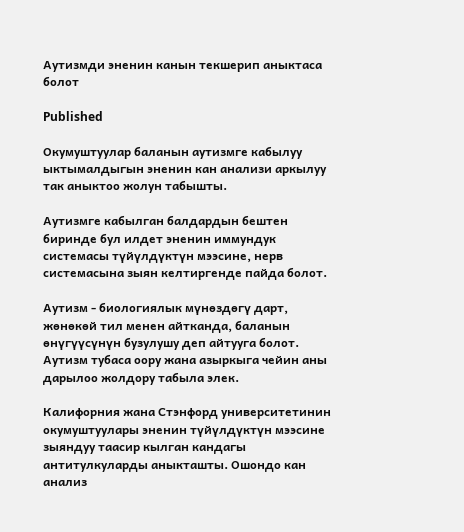Аутизмди эненин канын текшерип аныктаса болот

Published

Окумуштуулар баланын аутизмге кабылуу ыктымалдыгын эненин кан анализи аркылуу так аныктоо жолун табышты.

Аутизмге кабылган балдардын бештен биринде бул илдет эненин иммундук системасы түйүлдүктүн мээсине, нерв системасына зыян келтиргенде пайда болот.

Аутизм - биологиялык мүнөздөгү дарт, жөнөкөй тил менен айтканда, баланын өнүгүүсүнүн бузулушу деп айтууга болот. Аутизм тубаса оору жана азыркыга чейин аны дарылоо жолдору табыла элек.

Калифорния жана Стэнфорд университетинин окумуштуулары эненин түйүлдүктүн мээсине зыяндуу таасир кылган кандагы антитулкуларды аныкташты. Ошондо кан анализ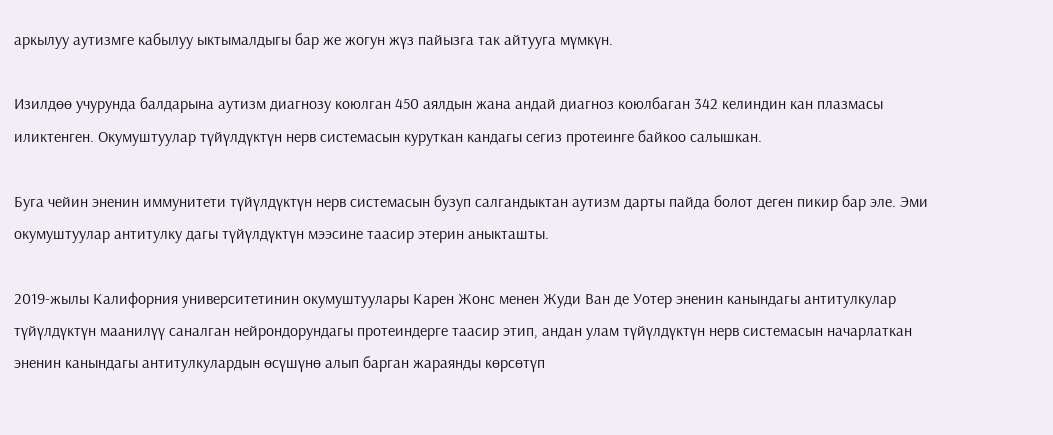аркылуу аутизмге кабылуу ыктымалдыгы бар же жогун жүз пайызга так айтууга мүмкүн.

Изилдөө учурунда балдарына аутизм диагнозу коюлган 450 аялдын жана андай диагноз коюлбаган 342 келиндин кан плазмасы иликтенген. Окумуштуулар түйүлдүктүн нерв системасын куруткан кандагы сегиз протеинге байкоо салышкан.

Буга чейин эненин иммунитети түйүлдүктүн нерв системасын бузуп салгандыктан аутизм дарты пайда болот деген пикир бар эле. Эми окумуштуулар антитулку дагы түйүлдүктүн мээсине таасир этерин аныкташты.

2019-жылы Калифорния университетинин окумуштуулары Карен Жонс менен Жуди Ван де Уотер эненин канындагы антитулкулар түйүлдүктүн маанилүү саналган нейрондорундагы протеиндерге таасир этип, андан улам түйүлдүктүн нерв системасын начарлаткан эненин канындагы антитулкулардын өсүшүнө алып барган жараянды көрсөтүп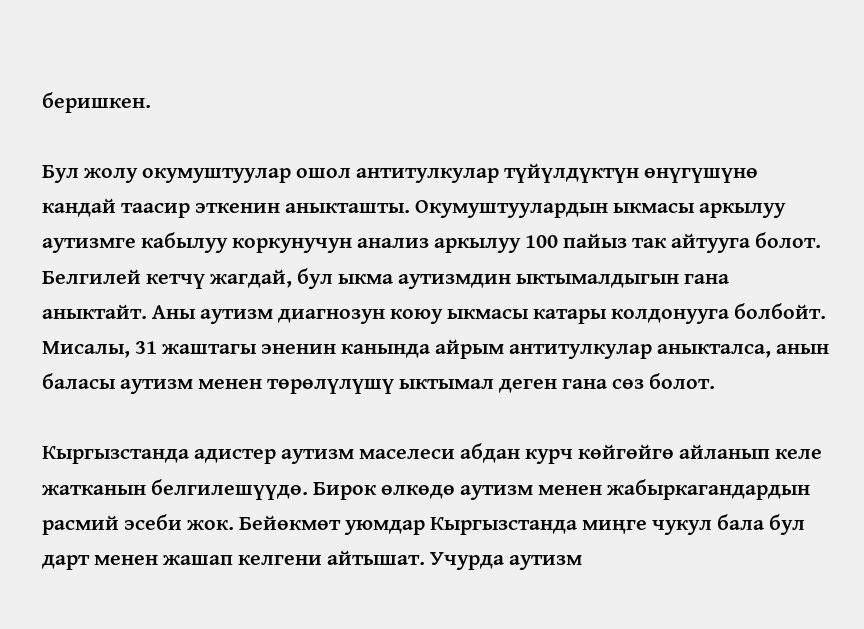беришкен.

Бул жолу окумуштуулар ошол антитулкулар түйүлдүктүн өнүгүшүнө кандай таасир эткенин аныкташты. Окумуштуулардын ыкмасы аркылуу аутизмге кабылуу коркунучун анализ аркылуу 100 пайыз так айтууга болот. Белгилей кетчү жагдай, бул ыкма аутизмдин ыктымалдыгын гана аныктайт. Аны аутизм диагнозун коюу ыкмасы катары колдонууга болбойт. Мисалы, 31 жаштагы эненин канында айрым антитулкулар аныкталса, анын баласы аутизм менен төрөлүлүшү ыктымал деген гана сөз болот.

Кыргызстанда адистер аутизм маселеси абдан курч көйгөйгө айланып келе жатканын белгилешүүдө. Бирок өлкөдө аутизм менен жабыркагандардын расмий эсеби жок. Бейөкмөт уюмдар Кыргызстанда миңге чукул бала бул дарт менен жашап келгени айтышат. Учурда аутизм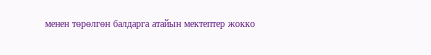менен төрөлгөн балдарга атайын мектептер жокко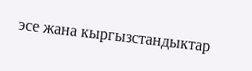эсе жана кыргызстандыктар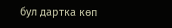бул дартка көп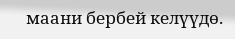маани бербей келүүдө.